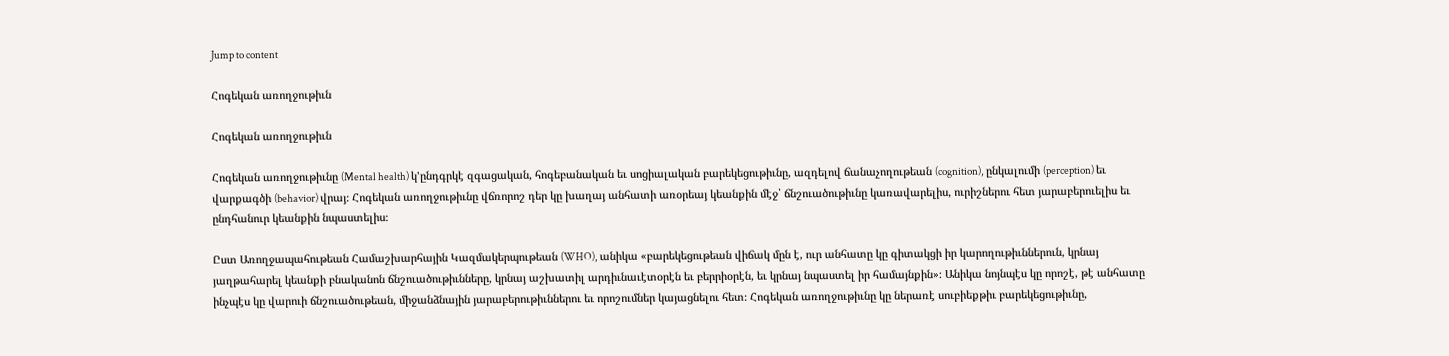Jump to content

Հոգեկան առողջութիւն

Հոգեկան առողջութիւն

Հոգեկան առողջութիւնը (Mental health) կ'ընդգրկէ զգացական, հոգեբանական եւ սոցիալական բարեկեցութիւնը, ազդելով ճանաչողութեան (cognition), ընկալումի (perception) եւ վարքագծի (behavior) վրայ։ Հոգեկան առողջութիւնը վճռորոշ դեր կը խաղայ անհատի առօրեայ կեանքին մէջ՝ ճնշուածութիւնը կառավարելիս, ուրիշներու հետ յարաբերուելիս եւ ընդհանուր կեանքին նպաստելիս։

Ըստ Առողջապահութեան Համաշխարհային Կազմակերպութեան (WHO), անիկա «բարեկեցութեան վիճակ մըն է, ուր անհատը կը գիտակցի իր կարողութիւններուն, կրնայ յաղթահարել կեանքի բնականոն ճնշուածութիւնները, կրնայ աշխատիլ արդիւնաւէտօրէն եւ բերրիօրէն, եւ կրնայ նպաստել իր համայնքին»։ Անիկա նոյնպէս կը որոշէ, թէ անհատը ինչպէս կը վարուի ճնշուածութեան, միջանձնային յարաբերութիւններու եւ որոշումներ կայացնելու հետ։ Հոգեկան առողջութիւնը կը ներառէ սուբիեքթիւ բարեկեցութիւնը,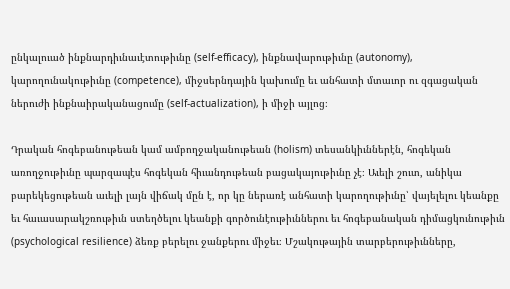ընկալուած ինքնարդիւնաւէտութիւնը (self-efficacy), ինքնավարութիւնը (autonomy), կարողունակութիւնը (competence), միջսերնդային կախումը եւ անհատի մտաւոր ու զգացական ներուժի ինքնաիրականացումը (self-actualization), ի միջի այլոց։

Դրական հոգեբանութեան կամ ամբողջականութեան (holism) տեսանկիւններէն, հոգեկան առողջութիւնը պարզապէս հոգեկան հիւանդութեան բացակայութիւնը չէ։ Աւելի շուտ, անիկա բարեկեցութեան աւելի լայն վիճակ մըն է, որ կը ներառէ անհատի կարողութիւնը՝ վայելելու կեանքը եւ հաւասարակշռութիւն ստեղծելու կեանքի գործունէութիւններու եւ հոգեբանական դիմացկունութիւն (psychological resilience) ձեռք բերելու ջանքերու միջեւ։ Մշակութային տարբերութիւնները,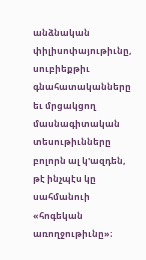անձնական փիլիսոփայութիւնը, սուբիեքթիւ գնահատականները եւ մրցակցող մասնագիտական տեսութիւնները բոլորն ալ կ'ազդեն, թէ ինչպէս կը սահմանուի «հոգեկան առողջութիւնը»։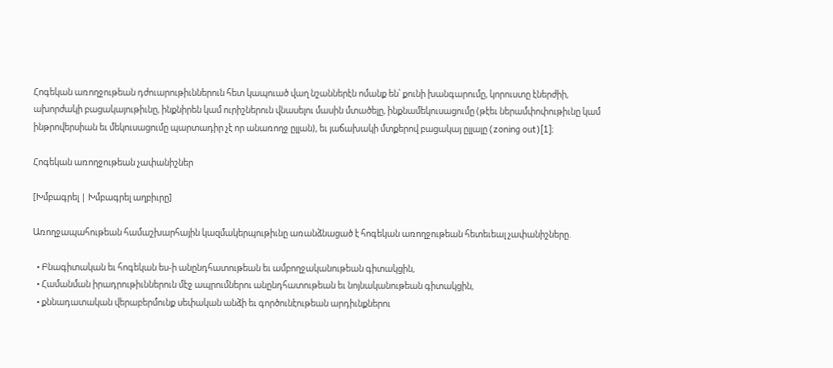Հոգեկան առողջութեան դժուարութիւններուն հետ կապուած վաղ նշաններէն ոմանք են՝ քունի խանգարումը, կորուստը էներժիի, ախորժակի բացակայութիւնը, ինքնիրեն կամ ուրիշներուն վնասելու մասին մտածելը, ինքնամեկուսացումը (թէեւ ներամփոփութիւնը կամ ինթրովերսիան եւ մեկուսացումը պարտադիր չէ որ անառողջ ըլլան), եւ յաճախակի մտքերով բացակայ ըլլալը (zoning out)[1]։

Հոգեկան առողջութեան չափանիշներ

[Խմբագրել | Խմբագրել աղբիւրը]

Առողջապահութեան համաշխարհային կազմակերպութիւնը առանձնացած է հոգեկան առողջութեան հետեւեալ չափանիշները.

  • Բնագիտական եւ հոգեկան ես-ի անընդհատութեան եւ ամբողջականութեան գիտակցին,
  • Համանման իրադրութիւններուն մէջ ապրումներու անընդհատութեան եւ նոյնականութեան գիտակցին,
  • քննադատական վերաբերմունք սեփական անձի եւ գործունէութեան արդիւնքներու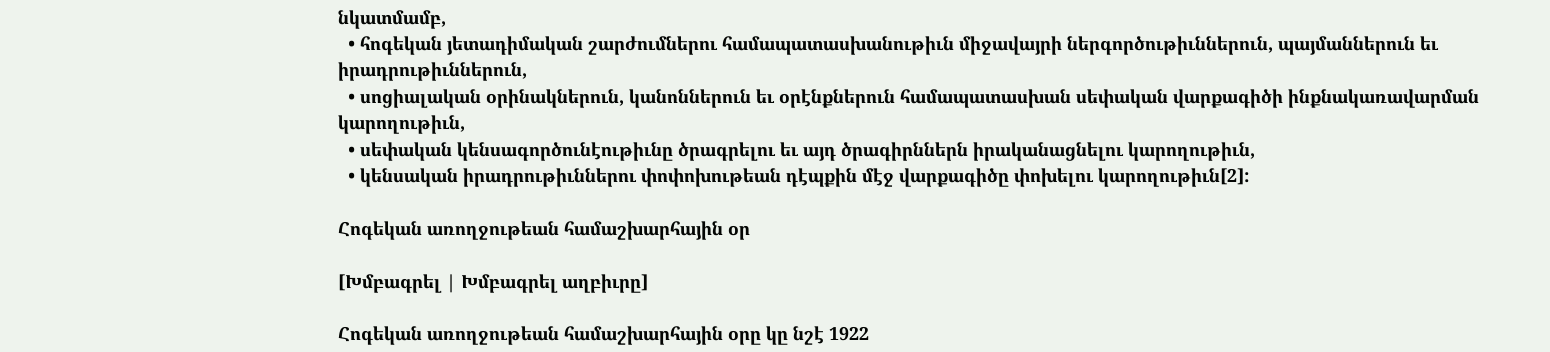նկատմամբ,
  • հոգեկան յետադիմական շարժումներու համապատասխանութիւն միջավայրի ներգործութիւններուն, պայմաններուն եւ իրադրութիւններուն,
  • սոցիալական օրինակներուն, կանոններուն եւ օրէնքներուն համապատասխան սեփական վարքագիծի ինքնակառավարման կարողութիւն,
  • սեփական կենսագործունէութիւնը ծրագրելու եւ այդ ծրագիրններն իրականացնելու կարողութիւն,
  • կենսական իրադրութիւններու փոփոխութեան դէպքին մէջ վարքագիծը փոխելու կարողութիւն[2]:

Հոգեկան առողջութեան համաշխարհային օր

[Խմբագրել | Խմբագրել աղբիւրը]

Հոգեկան առողջութեան համաշխարհային օրը կը նշէ 1922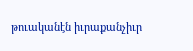թուականէն իւրաքանչիւր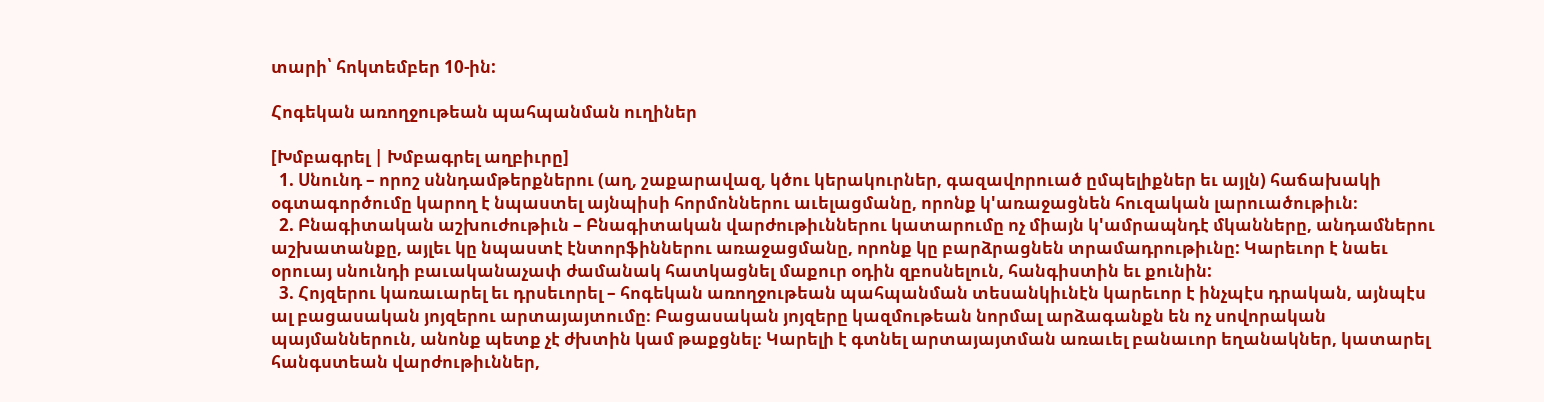տարի՝ հոկտեմբեր 10-ին:

Հոգեկան առողջութեան պահպանման ուղիներ

[Խմբագրել | Խմբագրել աղբիւրը]
  1. Սնունդ – որոշ սննդամթերքներու (աղ, շաքարավազ, կծու կերակուրներ, գազավորուած ըմպելիքներ եւ այլն) հաճախակի օգտագործումը կարող է նպաստել այնպիսի հորմոններու աւելացմանը, որոնք կ'առաջացնեն հուզական լարուածութիւն։
  2. Բնագիտական աշխուժութիւն – Բնագիտական վարժութիւններու կատարումը ոչ միայն կ'ամրապնդէ մկանները, անդամներու աշխատանքը, այլեւ կը նպաստէ էնտորֆիններու առաջացմանը, որոնք կը բարձրացնեն տրամադրութիւնը: Կարեւոր է նաեւ օրուայ սնունդի բաւականաչափ ժամանակ հատկացնել մաքուր օդին զբոսնելուն, հանգիստին եւ քունին:
  3. Հոյզերու կառաւարել եւ դրսեւորել – հոգեկան առողջութեան պահպանման տեսանկիւնէն կարեւոր է ինչպէս դրական, այնպէս ալ բացասական յոյզերու արտայայտումը։ Բացասական յոյզերը կազմութեան նորմալ արձագանքն են ոչ սովորական պայմաններուն, անոնք պետք չէ ժխտին կամ թաքցնել։ Կարելի է գտնել արտայայտման առաւել բանաւոր եղանակներ, կատարել հանգստեան վարժութիւններ,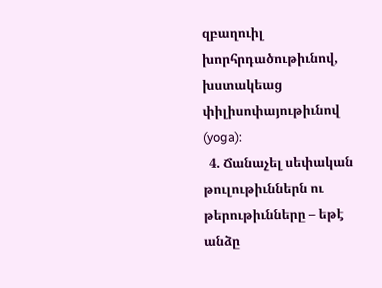զբաղուիլ խորհրդածութիւնով, խստակեաց փիլիսոփայութիւնով (yoga):
  4. Ճանաչել սեփական թուլութիւններն ու թերութիւնները – եթէ անձը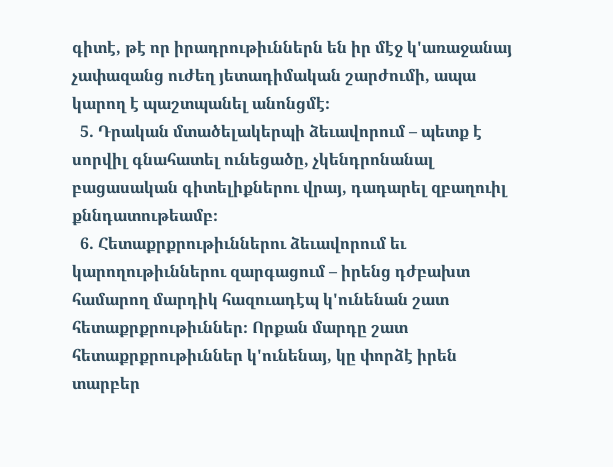գիտէ, թէ որ իրադրութիւններն են իր մէջ կ'առաջանայ չափազանց ուժեղ յետադիմական շարժումի, ապա կարող է պաշտպանել անոնցմէ։
  5. Դրական մտածելակերպի ձեւավորում – պետք է սորվիլ գնահատել ունեցածը, չկենդրոնանալ բացասական գիտելիքներու վրայ, դադարել զբաղուիլ քննդատութեամբ։
  6. Հետաքրքրութիւններու ձեւավորում եւ կարողութիւններու զարգացում – իրենց դժբախտ համարող մարդիկ հազուադէպ կ'ունենան շատ հետաքրքրութիւններ։ Որքան մարդը շատ հետաքրքրութիւններ կ'ունենայ, կը փորձէ իրեն տարբեր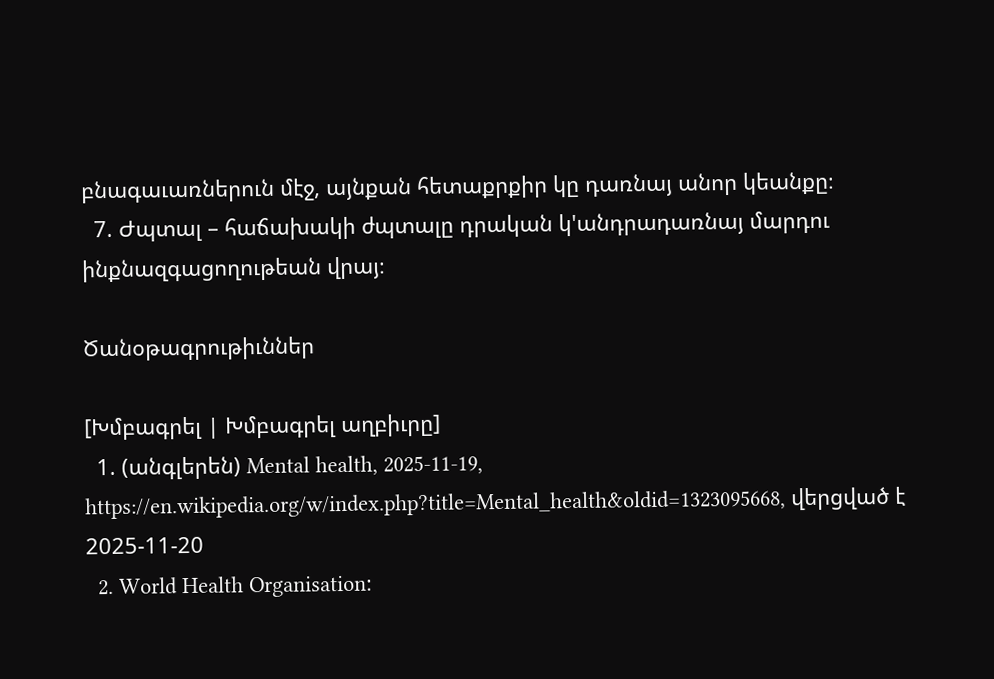բնագաւառներուն մէջ, այնքան հետաքրքիր կը դառնայ անոր կեանքը։
  7. Ժպտալ – հաճախակի ժպտալը դրական կ'անդրադառնայ մարդու ինքնազգացողութեան վրայ։

Ծանօթագրութիւններ

[Խմբագրել | Խմբագրել աղբիւրը]
  1. (անգլերեն) Mental health, 2025-11-19, https://en.wikipedia.org/w/index.php?title=Mental_health&oldid=1323095668, վերցված է 2025-11-20
  2. World Health Organisation։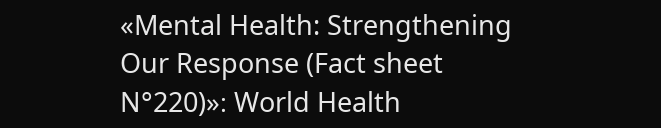«Mental Health: Strengthening Our Response (Fact sheet N°220)»։ World Health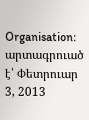Organisation։ արտագրուած է՝ Փետրուար 3, 2013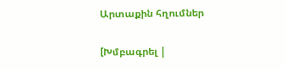Արտաքին հղումներ

[Խմբագրել |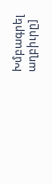Խմբագրել աղբիւրը]